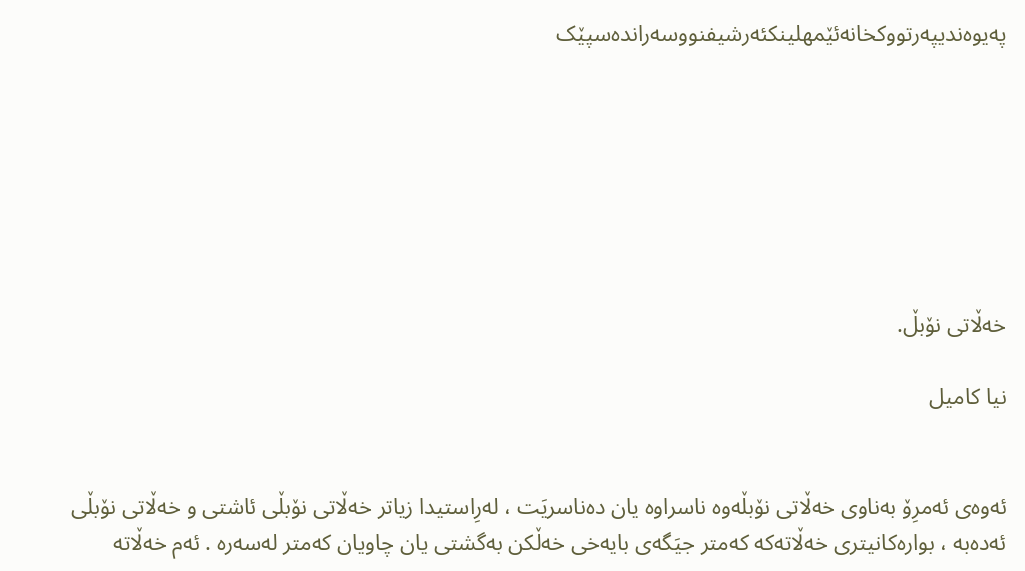په‌یوه‌ندیپه‌رتووکخانه‌ئێمهلینکئه‌رشیفنووسه‌رانده‌سپێک







خه‌ڵاتى نۆبڵ.

نیا کامیل


ئه‌وه‌ى ئه‌مرِۆ به‌ناوى خه‌ڵاتى نۆبڵه‌وه‌ ناسراوه‌ یان ده‌ناسریَت ، له‌رِاستیدا زیاتر خه‌ڵاتى نۆبڵى ئاشتى و خه‌ڵاتى نۆبڵى ئه‌ده‌به‌ ، بواره‌كانیترى خه‌ڵاته‌كه‌ كه‌متر جیَگه‌ى بایه‌خى خه‌ڵكن به‌گشتى یان چاویان كه‌متر له‌سه‌ره‌ . ئه‌م خه‌ڵاته‌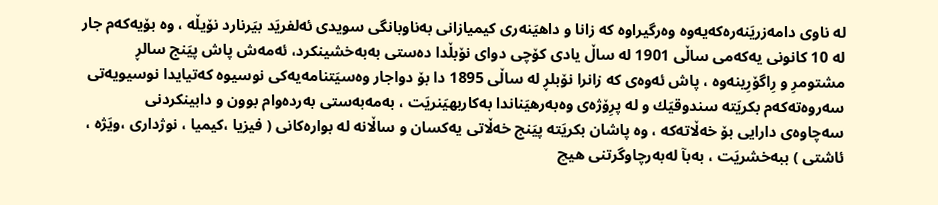له‌ ناوى دامه‌زریَنه‌ره‌كه‌یه‌وه‌ وه‌رگیراوه‌ كه‌ زانا و داهیَنه‌رى كیمیازانى به‌ناوبانگى سویدى ئه‌لفریَد بیَرنارد نۆیڵه‌ ، وه‌ بۆیه‌كه‌م جار له‌ 10 كانونى یه‌كه‌مى ساڵى 1901 له‌ ساڵ یادى كۆچى دواى نۆبڵدا ده‌ستى به‌به‌خشینكرد، ئه‌مه‌ش پاش پیَنج سالڕ مشتومرِ و رِاگۆرِینه‌وه‌ ، پاش ئه‌وه‌ى كه‌ زانرا نۆبلڕ له‌ ساڵى 1895 دا بۆ دواجار وه‌سیَتنامه‌یه‌كى نوسیوه‌ كه‌تیایدا نوسیویه‌تى سه‌روه‌ته‌كه‌م بكریَته‌ سندوقیَك و له‌ پرِۆژه‌ى وه‌به‌رهیَناندا به‌كاربهیَنریَت ، به‌مه‌به‌ستى به‌رده‌وام بوون و دابینكردنى سه‌چاوه‌ى دارایى بۆ خه‌ڵاته‌كه‌ ، وه‌ پاشان بكریَته‌ پیَنج خه‌ڵاتى یه‌كسان و ساڵانه‌ له‌ بواره‌كانى ( فیزیا ،كیمیا ، نوژدارى ،ویَژه‌ ، ئاشتى ) ببه‌خشریَت ، به‌بآ له‌به‌رچاوگرتنى هیچ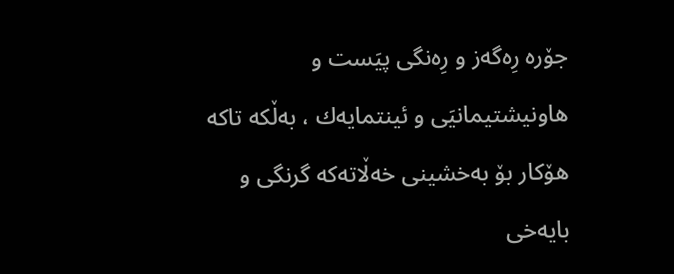جۆره‌ رِه‌گه‌ز و رِه‌نگى پیَست و هاونیشتیمانیَى و ئینتمایه‌ك ، به‌ڵكه‌ تاكه‌ هۆكار بۆ به‌خشینى خه‌ڵاته‌كه‌ گرنگى و بایه‌خى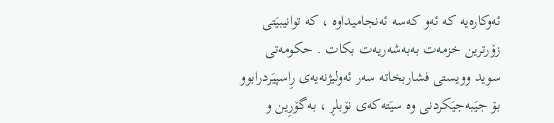ئه‌وكاره‌یه‌ كه‌ ئه‌و كه‌سه‌ ئه‌نجامیداوه‌ ، كه‌ توانیبیَتى زۆرترین خزمه‌ت به‌به‌شه‌ریه‌ت بكات . حكومه‌تى سوید وویستى فشاربخاته‌ سه‌ر ئه‌ولیژنه‌یه‌ى رِاسپیَردرابوو بۆ جیَبه‌جیَكردنى وه‌ سیَته‌كه‌ى نۆبلڕ ، به‌گۆرِین و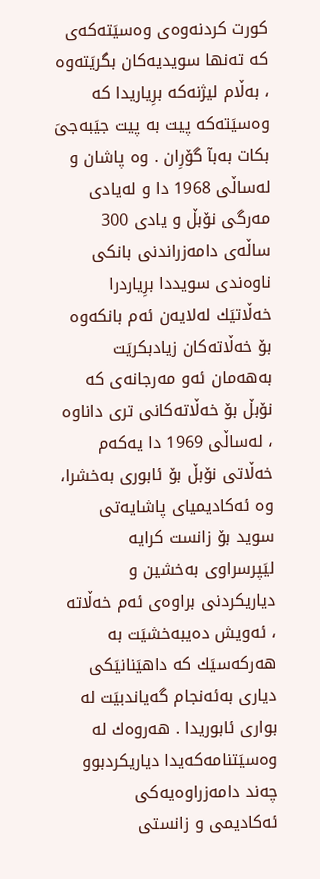كورت كردنه‌وه‌ى وه‌سیَته‌كه‌ى كه‌ ته‌نها سویدیه‌كان بگریَته‌وه‌ ، به‌ڵام لیژنه‌كه‌ برِیاریدا كه‌ وه‌سیَته‌كه‌ پیت به‌ پیت جیَبه‌جیَ بكات به‌بآ گۆرِان . وه‌ پاشان و له‌ساڵى 1968 دا و له‌یادى مه‌رگى نۆبڵ و یادى 300 ساڵه‌ى دامه‌زراندنى بانكى ناوه‌ندى سویددا برِیاردرا خه‌ڵاتیَك له‌لایه‌ن ئه‌م بانكه‌وه‌ بۆ خه‌ڵاته‌كان زیادبكریَت به‌هه‌مان ئه‌و مه‌رجانه‌ى كه‌ نۆبڵ بۆ خه‌ڵاته‌كانى ترى داناوه‌ ، له‌ساڵى 1969 دا یه‌كه‌م خه‌ڵاتى نۆبڵ بۆ ئابورى به‌خشرا، وه‌ ئه‌كادیمیاى پاشایه‌تى سوید بۆ زانست كرایه‌ لیَپرسراوى به‌خشین و دیاریكردنى براوه‌ى ئه‌م خه‌ڵاته‌ ، ئه‌ویش ده‌یبه‌خشیَت به‌ هه‌ركه‌سیَك كه‌ داهیَنانیَكى دیارى به‌ئه‌نجام گه‌یاندبیَت له‌ بوارى ئابوریدا . هه‌روه‌ك له‌ وه‌سیَتنامه‌كه‌یدا دیاریكردبوو چه‌ند دامه‌زراوه‌یه‌كى ئه‌كادیمى و زانستى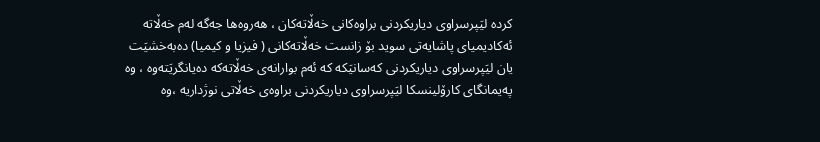كرده‌ لیَپرسراوى دیاریكردنى براوه‌كانى خه‌ڵاته‌كان ، هه‌روه‌ها جه‌گه‌ له‌م خه‌ڵاته‌ ئه‌كادیمیاى پاشایه‌تى سوید بۆ زانست خه‌ڵاته‌كانى ( فیزیا و كیمیا) ده‌به‌خشیَت یان لیَپرسراوى دیاریكردنى كه‌سانیَكه‌ كه‌ ئه‌م بوارانه‌ى خه‌ڵاته‌كه‌ ده‌یانگریَته‌وه‌ ، وه‌ په‌یمانگاى كارۆلینسكا لیَپرسراوى دیاریكردنى براوه‌ى خه‌ڵاتى نوژداریه‌ ،وه‌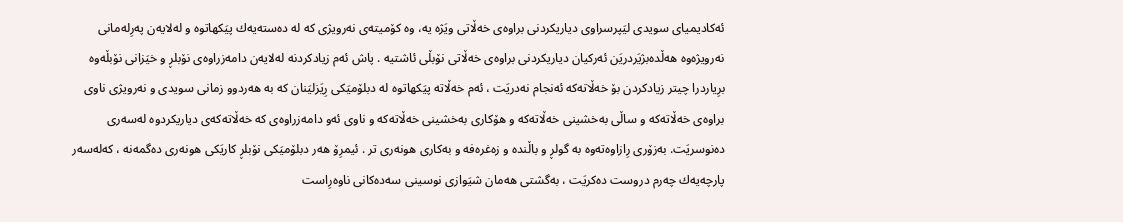ئه‌كادیمیاى سویدى لیَپرسراوى دیاریكردنى براوه‌ى خه‌ڵاتى ویَژه‌ یه‌، وه‌ كۆمیته‌ى نه‌رویژى كه‌ له‌ ده‌سته‌یه‌ك پیَكهاتوه‌ و له‌لایه‌ن په‌رِله‌مانى نه‌رویژه‌وه‌ هه‌ڵده‌بژیَردریَن ئه‌ركیان دیاریكردنى براوه‌ى خه‌ڵاتى نۆبڵى ئاشتیه‌ . پاش ئه‌م زیادكردنه‌ له‌لایه‌ن دامه‌زراوه‌ى نۆبلڕ و خیَزانى نۆبڵه‌وه‌ برِیاردرا چیتر زیادكردن بۆ خه‌ڵاته‌كه‌ ئه‌نجام نه‌دریَت ، ئه‌م خه‌ڵاته‌ پیَكهاتوه‌ له‌ دبلۆمیَكى رِیَزلیَنان كه‌ به‌ هه‌ردوو زمانى سویدى و نه‌رویژى ناوى براوه‌ى خه‌ڵاته‌كه‌ و ساڵى به‌خشینى خه‌ڵاته‌كه‌ و هۆكارى به‌خشینى خه‌ڵاته‌كه‌ و ناوى ئه‌و دامه‌زراوه‌ى كه‌ خه‌ڵاته‌كه‌ى دیاریكردوه‌ له‌سه‌رى ده‌نوسریَت. به‌زۆرى رِازاوه‌ته‌وه‌ به‌ گولڕ و باڵنده‌ و زه‌غره‌فه‌ و به‌كارى هونه‌رى تر . ئیمرِۆ هه‌ر دبلۆمیَكى نۆبلڕ كاریَكى هونه‌رى ده‌گمه‌نه‌ ، كه‌له‌سه‌ر پارچه‌یه‌ك چه‌رم دروست ده‌كریَت ، به‌گشتى هه‌مان شیَوازى نوسینى سه‌ده‌كانى ناوه‌رِاست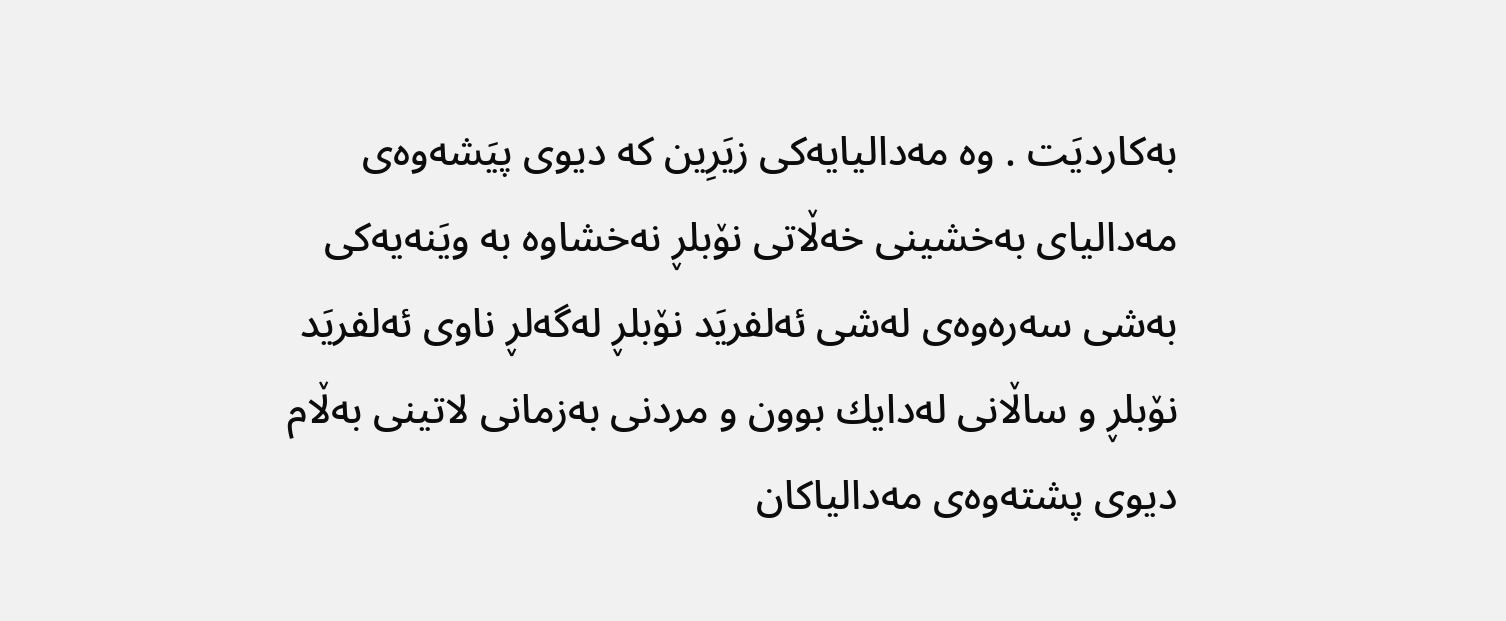به‌كاردیَت . وه‌ مه‌دالیایه‌كى زیَرِین كه‌ دیوى پیَشه‌وه‌ى مه‌دالیاى به‌خشینى خه‌ڵاتى نۆبلڕ نه‌خشاوه‌ به‌ ویَنه‌یه‌كى به‌شى سه‌ره‌وه‌ى له‌شى ئه‌لفریَد نۆبلڕ له‌گه‌لڕ ناوى ئه‌لفریَد نۆبلڕ و ساڵانى له‌دایك بوون و مردنى به‌زمانى لاتینى به‌ڵام دیوى پشته‌وه‌ى مه‌دالیاكان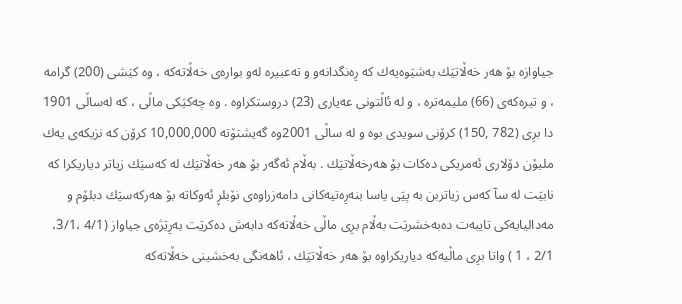جیاوازه‌ بۆ هه‌ر خه‌ڵاتیَك به‌شیَوه‌یه‌ك كه‌ رِه‌نگدانه‌و و ته‌عبیره‌ له‌و بواره‌ى خه‌ڵاته‌كه‌ ، وه‌ كیَشى (200) گرامه‌ ، و تیره‌كه‌ى (66) ملیمه‌تره‌ ، و له‌ ئاڵتونى عه‌یارى (23) دروستكراوه‌ . وه‌ چه‌كیَكى ماڵى ، كه‌ له‌ساڵى 1901 دا برِى (782 ,150) كرۆنى سویدى بوه‌ و له‌ ساڵى 2001وه‌ گه‌یشتۆته‌ 10,000,000 كرۆن كه‌ نزیكه‌ى یه‌ك ملیۆن دۆلارى ئه‌مریكى ده‌كات بۆ هه‌رخه‌ڵاتیَك . به‌ڵام ئه‌گه‌ر بۆ هه‌ر خه‌ڵاتیَك له‌ كه‌سیَك زیاتر دیاریكرا كه‌ نابیَت له‌ سآ كه‌س زیاتربن به‌ پیَى یاسا بنه‌رِه‌تیه‌كانى دامه‌زراوه‌ى نۆبلڕ ئه‌وكاته‌ بۆ هه‌ركه‌سیَك دبلۆم و مه‌دالیایه‌كى تایبه‌ت ده‌به‌خشریَت به‌ڵام برِى ماڵى خه‌ڵاته‌كه‌ دابه‌ش ده‌كریَت به‌رِیَژه‌ى جیاواز (4/1 ،3/1، 2/1 ، 1 ) واتا برِى ماڵیه‌كه‌ دیاریكراوه‌ بۆ هه‌ر خه‌ڵاتیَك ، ئاهه‌نگى به‌خشینى خه‌ڵاته‌كه‌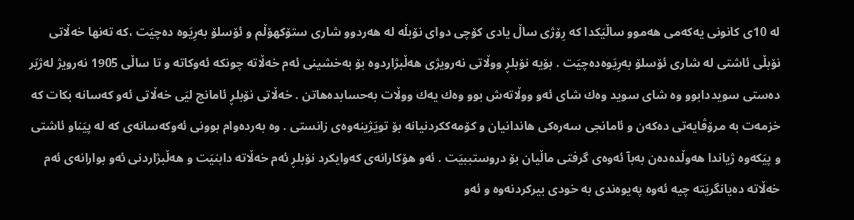له‌ 10ى كانونى یه‌كه‌مى هه‌موو ساڵیَكدا كه‌ رِۆژى ساڵ یادى كۆچى دواى نۆبڵه‌ له‌ هه‌ردوو شارى ستۆكهۆڵم و ئۆسلۆ به‌رِیَوه‌ ده‌چیَت ،كه‌ ته‌نها خه‌ڵاتى نۆبڵى ئاشتى له‌ شارى ئۆسلۆ به‌رِیَوه‌ده‌چیَت . بۆیه‌ نۆبلڕ ووڵاتى نه‌رویژى هه‌ڵبژاردوه‌ بۆ به‌خشینى ئه‌م خه‌ڵاته‌ چونكه‌ ئه‌وكاته‌ و تا ساڵى 1905 نه‌رویژ له‌ژیَر ده‌ستى سویددابوو وه‌ شاى سوید وه‌ك شاى ئه‌و ووڵاته‌ش بوو وه‌ك یه‌ك ووڵات به‌حسابده‌هاتن . خه‌ڵاتى نۆبلڕ ئامانج لیَى خه‌ڵاتى ئه‌و كه‌سانه‌ بكات كه‌ خزمه‌ت به‌ مرۆڤایه‌تى ده‌كه‌ن و ئامانجى سه‌ره‌كى هاندانیان و كۆمه‌ككردنیانه‌ بۆ تویَژینه‌وه‌ى زانستى . وه‌ به‌رده‌وام بوونى ئه‌وكه‌سانه‌ى كه‌ له‌ پیَناو ئاشتی و پیَكه‌وه‌ ژیاندا هه‌وڵده‌ده‌ن به‌بآ ئه‌وه‌ى گرفتى ماڵیان بۆ دروستببیَت . ئه‌و هۆكارانه‌ى كه‌وایكرد نۆبلڕ ئه‌م خه‌ڵاته‌ دابنیَت و هه‌ڵبژاردنى ئه‌و بوارانه‌ى ئه‌م خه‌ڵاته‌ ده‌یانگریَته‌ چیه‌ ئه‌وه‌ په‌یوه‌ندى به‌ خودى بیركردنه‌وه‌ و ئه‌و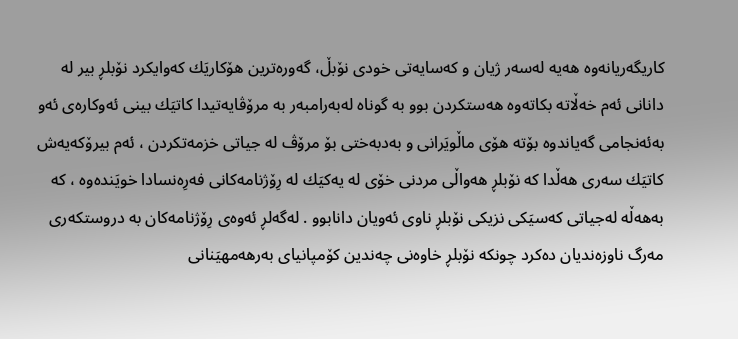كاریگه‌ریانه‌وه‌ هه‌یه‌ له‌سه‌ر ژیان و كه‌سایه‌تى خودى نۆبڵ، گه‌وره‌ترین هۆكاریَك كه‌وایكرد نۆبلڕ بیر له‌ دانانى ئه‌م خه‌ڵاته‌ بكاته‌وه‌ هه‌ستكردن بوو به‌ گوناه له‌به‌رامبه‌ر به‌ مرۆڤایه‌تیدا كاتیَك بینى ئه‌وكاره‌ى ئه‌و به‌ئه‌نجامى گه‌یاندوه‌ بۆته‌ هۆى ماڵویَرانى و به‌دبه‌ختى بۆ مرۆڤ له‌ جیاتى خزمه‌تكردن ، ئه‌م بیرۆكه‌یه‌ش كاتیَك سه‌رى هه‌ڵدا كه‌ نۆبلڕ هه‌واڵى مردنى خۆى له‌ یه‌كیَك له‌ رِۆژنامه‌كانى فه‌رِه‌نسادا خویَنده‌وه‌ ، كه‌ به‌هه‌ڵه‌ له‌جیاتى كه‌سیَكى نزیكى نۆبلڕ ناوى ئه‌ویان دانابوو . له‌گه‌لڕ ئه‌وه‌ى رِۆژنامه‌كان به‌ دروستكه‌رى مه‌رگ ناوزه‌ندیان ده‌كرد چونكه‌ نۆبلڕ خاوه‌نى چه‌ندین كۆمپانیاى به‌رهه‌مهیَنانى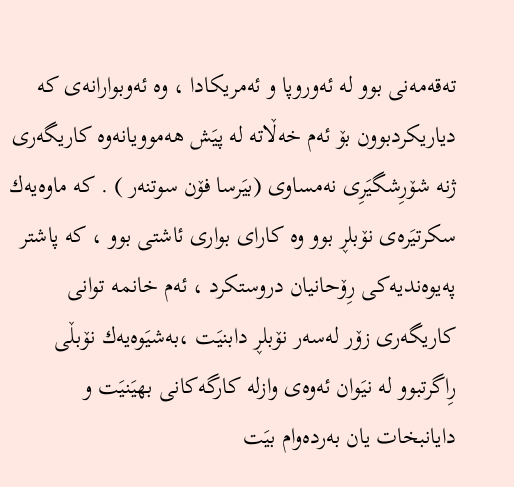ته‌قه‌مه‌نى بوو له‌ ئه‌وروپا و ئه‌مریكادا ، وه‌ ئه‌وبوارانه‌ى كه‌ دیاریكردبوون بۆ ئه‌م خه‌ڵاته‌ له‌ پیَش هه‌موویانه‌وه‌ كاریگه‌رى ژنه‌ شۆرِشگیَرِى نه‌مساوى (بیَرسا فۆن سوتنه‌ر ) . كه‌ ماوه‌یه‌ك سكرتیَره‌ى نۆبلڕ بوو وه‌ كاراى بوارى ئاشتی بوو ، كه‌ پاشتر په‌یوه‌ندیه‌كى رِۆحانیان دروستكرد ، ئه‌م خانمه‌ توانى كاریگه‌رى زۆر له‌سه‌ر نۆبلڕ دابنیَت ،به‌شیَوه‌یه‌ك نۆبڵى رِاگرتبوو له‌ نیَوان ئه‌وه‌ى وازله‌ كارگه‌كانى بهیَنیَت و دایانبخات یان به‌رده‌وام بیَت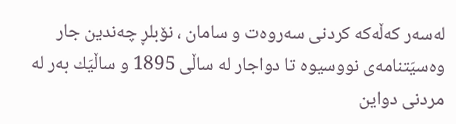له‌سه‌ر كه‌ڵه‌كه‌ كردنى سه‌روه‌ت و سامان ، نۆبلڕ چه‌ندین جار وه‌سیَتنامه‌ى نووسیوه‌ تا دواجار له‌ ساڵى 1895 و ساڵیَك به‌ر له‌ مردنى دواین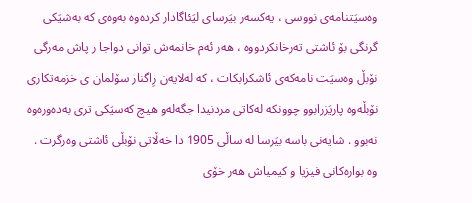وه‌سیَتنامه‌ى نووسى ، یه‌كسه‌ر بیَرساى لیَئاگادار كرده‌وه‌ به‌وه‌ى كه‌ به‌شیَكى گرنگى بۆ ئاشتى ته‌رخانكردووه‌ ، هه‌ر ئه‌م خانمه‌ش توانى دواجا ر پاش مه‌رگى نۆبڵ وه‌سیَت نامه‌كه‌ى ئاشكرابكات ، كه‌ له‌لایه‌ن رِاگنار سۆلمان ى خزمه‌تكارى نۆبڵه‌وه‌ پاریَزرابوو چوونكه‌ له‌كاتى مردنیدا جگه‌له‌و هیچ كه‌سیَكى ترى به‌ده‌وره‌وه‌ نه‌بوو . شایه‌نى باسه‌ بیَرسا له‌ ساڵى 1905 دا خه‌ڵاتى نۆبڵى ئاشتى وه‌رگرت . وه‌ بواره‌كانى فیزیا و كیمیاش هه‌ر خۆى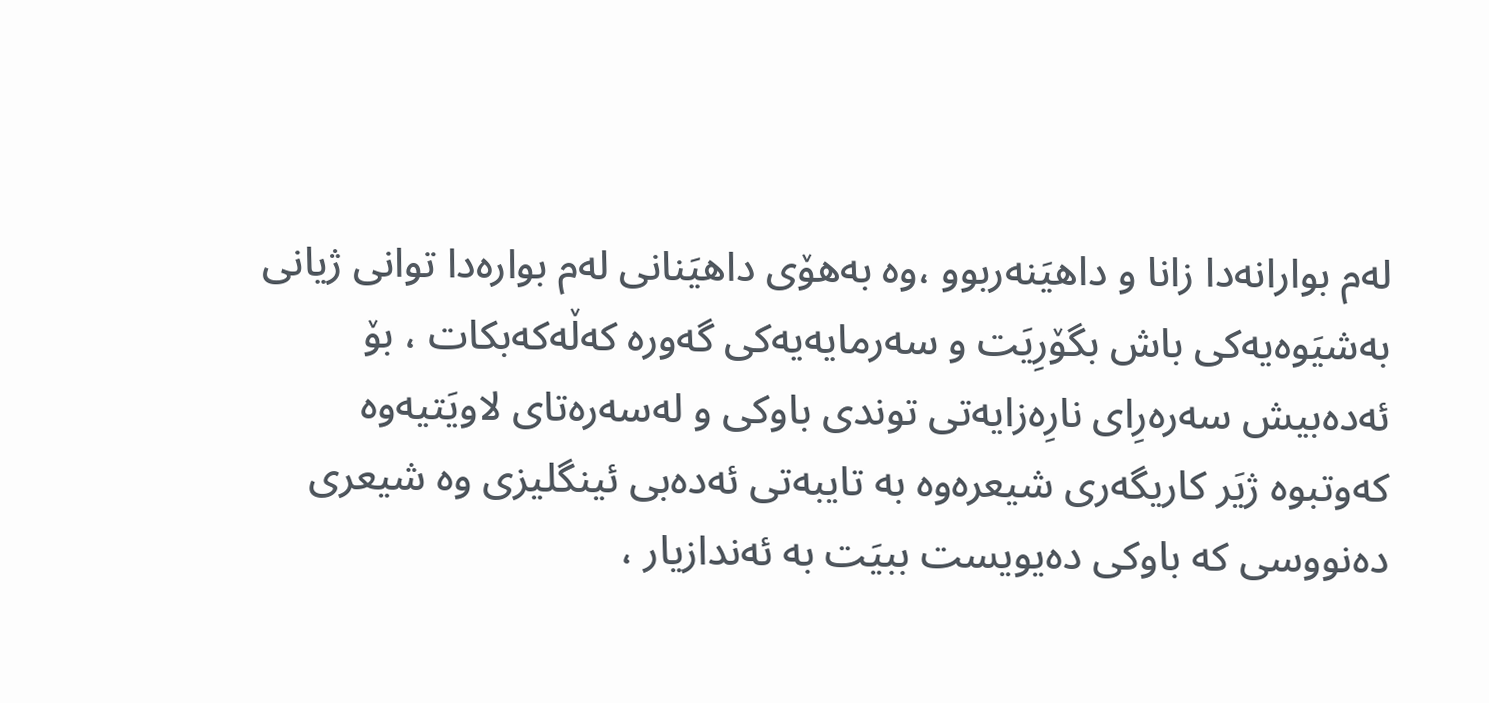له‌م بوارانه‌دا زانا و داهیَنه‌ربوو ،وه‌ به‌هۆى داهیَنانى له‌م بواره‌دا توانى ژیانى به‌شیَوه‌یه‌كى باش بگۆرِیَت و سه‌رمایه‌یه‌كى گه‌وره‌ كه‌ڵه‌كه‌بكات ، بۆ ئه‌ده‌بیش سه‌ره‌رِاى نارِه‌زایه‌تى توندى باوكى و له‌سه‌ره‌تاى لاویَتیه‌وه‌ كه‌وتبوه‌ ژیَر كاریگه‌رى شیعره‌وه‌ به‌ تایبه‌تى ئه‌ده‌بى ئینگلیزى وه‌ شیعرى ده‌نووسى كه‌ باوكى ده‌یویست ببیَت به‌ ئه‌ندازیار ،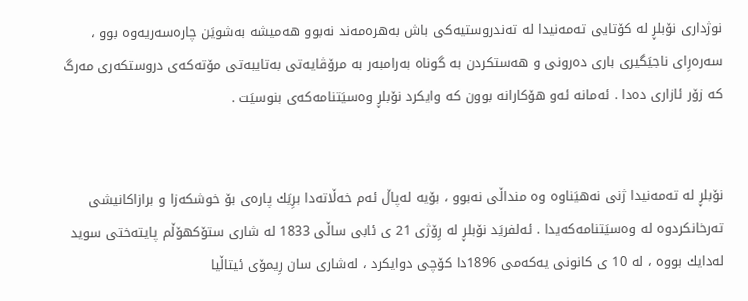نوژدارى نۆبلڕ له‌ كۆتایى ته‌مه‌نیدا له‌ ته‌ندروستیه‌كى باش به‌هره‌مه‌ند نه‌بوو هه‌میشه‌ به‌شویَن چاره‌سه‌ریه‌وه‌ بوو ، سه‌ره‌رِاى ناجیَگیرى بارى ده‌رونى و هه‌ستكردن به‌ گوناه به‌رامبه‌ر به‌ مرۆڤایه‌تى به‌تایبه‌تى مۆته‌كه‌ى دروستكه‌رى مه‌رگ كه‌ زۆر ئازارى ده‌دا . ئه‌مانه‌ ئه‌و هۆكارانه‌ بوون كه‌ وایكرد نۆبلڕ وه‌سیَتنامه‌كه‌ى بنوسیَت .


نۆبلڕ له‌ ته‌مه‌نیدا ژنى نه‌هیَناوه‌ وه‌ منداڵى نه‌بوو ، بۆیه‌ له‌پاڵ ئه‌م خه‌ڵاته‌دا برِیَك پاره‌ى بۆ خوشكه‌زا و برازاكانیشى ته‌رخانكردوه‌ له‌ وه‌سیَتنامه‌كه‌یدا . ئه‌لفریَد نۆبلڕ له‌ رِۆژى 21 ى ئابى ساڵى 1833 له‌ شارى ستۆكهۆڵم پایته‌ختى سوید له‌دایك بووه‌ ، له‌ 10 ى كانونى یه‌كه‌مى 1896دا كۆچى دوایكرد ، له‌شارى سان رِیمۆى ئیتاڵیا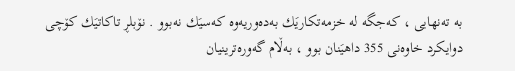به‌ ته‌نهایى ، كه‌جگه‌ له‌ خزمه‌تكاریَك به‌ده‌وریه‌وه‌ كه‌سیَك نه‌بوو . نۆبلڕ تاكاتیَك كۆچى دوایكرد خاوه‌نى 355 داهیَنان بوو ، به‌ڵام گه‌وره‌ترینیان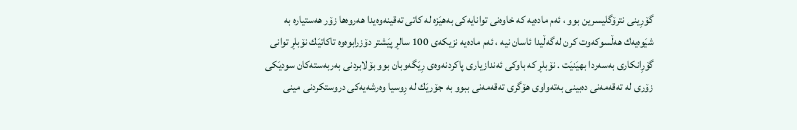گۆرِینى نترۆگلیسرین بوو ، ئه‌م ماده‌یه‌ كه‌ خاوه‌نى توانایه‌كى به‌هیَزه‌ له‌ كاتی ته‌قینه‌وه‌یدا هه‌روه‌ها زۆر هه‌ستیاره‌ به‌ شیَوه‌یه‌ك هه‌ڵسوكه‌وت كرن له‌گه‌ڵیدا ئاسان نیه‌ ، ئه‌م ماده‌یه‌ نزیكه‌ى 100 سالڕ پیَشتر دۆزرابوه‌وه‌ تاكاتیَك نۆبلڕ توانى گۆرِانكارى به‌سه‌ردا بهیَنیَت . نۆبلڕ كه‌ باوكى ئه‌ندازیارى پاكردنه‌وه‌ى رِیَگه‌وبان بوو بۆلابردنى به‌ربه‌سته‌كان سودیَكى زۆرى له‌ ته‌قه‌مه‌نى ده‌بینى به‌ته‌واوى هۆگرى ته‌قه‌مه‌نى ببوو به‌ جۆریَك له‌ رِوسیا وه‌رشه‌یه‌كى دروستكردنى مینى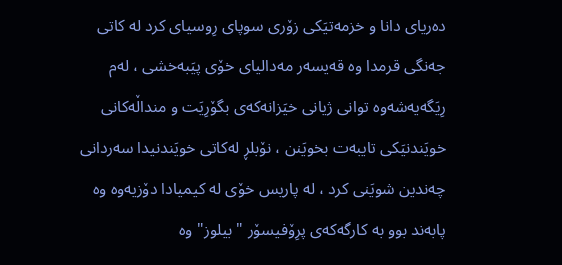ده‌ریاى دانا و خزمه‌تیَكى زۆرى سوپاى رِوسیاى كرد له‌ كاتى جه‌نگى قرمدا وه‌ قه‌یسه‌ر مه‌دالیاى خۆى پیَبه‌خشى ، له‌م رِیَگه‌یه‌شه‌وه‌ توانى ژیانى خیَزانه‌كه‌ى بگۆرِیَت و منداڵه‌كانى خویَندنیَكى تایبه‌ت بخویَنن ، نۆبلڕ له‌كاتى خویَندنیدا سه‌ردانى چه‌ندین شویَنى كرد ، له‌ پاریس خۆى له‌ كیمیادا دۆزیه‌وه‌ وه‌ پابه‌ند بوو به‌ كارگه‌كه‌ى پرِۆفیسۆر " بیلوز" وه‌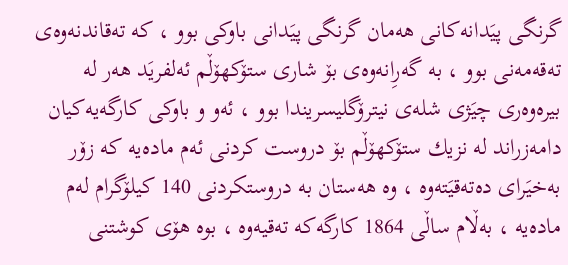گرنگى پیَدانه‌كانى هه‌مان گرنگى پیَدانى باوكى بوو ، كه‌ ته‌قاندنه‌وه‌ى ته‌قه‌مه‌نى بوو ، به‌ گه‌رِانه‌وه‌ى بۆ شارى ستۆكهۆڵم ئه‌لفریَد هه‌ر له‌ بیره‌وه‌رى چیَژى شله‌ى نیترۆگلیسریندا بوو ، ئه‌و و باوكى كارگه‌یه‌كیان دامه‌زراند له‌ نزیك ستۆكهۆڵم بۆ دروست كردنى ئه‌م ماده‌یه‌ كه‌ زۆر به‌خیَراى ده‌ته‌قیَته‌وه‌ ، وه‌ هه‌ستان به‌ دروستكردنى 140 كیلۆگرام له‌م ماده‌یه‌ ، به‌ڵام ساڵى 1864 كارگه‌كه‌ ته‌قیه‌وه‌ ، بوه‌ هۆى كوشتنى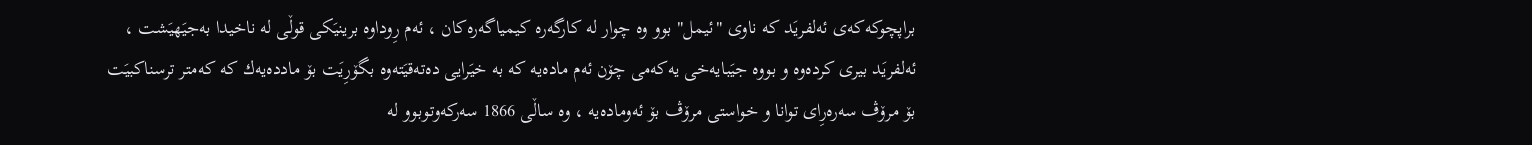براپچوكه‌كه‌ى ئه‌لفریَد كه‌ ناوى "ئیمل" بوو وه‌ چوار له‌ كارگه‌ره‌ كیمیاگه‌ره‌كان ، ئه‌م رِوداوه‌ برینیَكى قوڵى له‌ ناخیدا به‌جیَهیَشت ، ئه‌لفریَد بیرى كرده‌وه‌ و بووه‌ جیَبایه‌خى یه‌كه‌مى چۆن ئه‌م ماده‌یه‌ كه‌ به‌ خیَرایى ده‌ته‌قیَته‌وه‌ بگۆرِیَت بۆ مادده‌یه‌ك كه‌ كه‌متر ترسناكبیَت بۆ مرۆڤ سه‌ره‌رِاى توانا و خواستى مرۆڤ بۆ ئه‌وماده‌یه‌ ، وه‌ ساڵى 1866 سه‌ركه‌وتوبوو له‌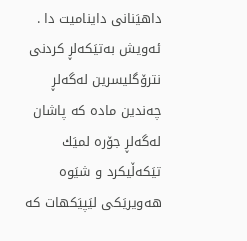داهیَنانى داینامیت دا . ئه‌ویش به‌تیَكه‌لڕ كردنى نترۆگلیسرین له‌گه‌لڕ چه‌ندین ماده‌ كه‌ پاشان له‌گه‌لڕ جۆره‌ لمیَك تیَكه‌ڵیكرد و شیَوه‌ هه‌ویریَكى لیَپیَكهات كه‌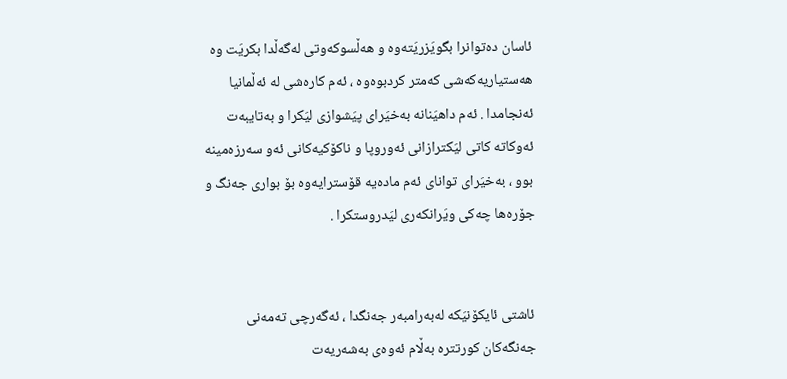ئاسان ده‌توانرا بگویَزریَته‌وه‌ و هه‌ڵسوكه‌وتى له‌گه‌ڵدا بكریَت وه‌ هه‌ستیاریه‌كه‌شى كه‌متر كردبوه‌وه‌ ، ئه‌م كاره‌شى له‌ ئه‌ڵمانیا ئه‌نجامدا . ئه‌م داهیَنانه‌ به‌خیَراى پیَشوازى لیَكرا و به‌تایبه‌ت ئه‌وكاته‌ كاتى لیَكترازانى ئه‌وروپا و ناكۆكیه‌كانى ئه‌و سه‌رزه‌مینه‌ بوو ، به‌خیَراى تواناى ئه‌م ماده‌یه‌ قۆسترایه‌وه‌ بۆ بوارى جه‌نگ و جۆره‌ها چه‌كى ویَرانكه‌رى لیَدروستكرا .


ئاشتى ئایكۆنیَكه‌ له‌به‌رامبه‌ر جه‌نگدا ، ئه‌گه‌رچى ته‌مه‌نى جه‌نگه‌كان كورتتره‌ به‌ڵام ئه‌وه‌ى به‌شه‌ریه‌ت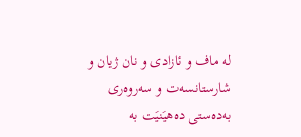له‌ ماف و ئازادى و نان ژیان و شارستانسه‌ت و سه‌روه‌رى به‌ده‌ستى ده‌هیَنیَت به‌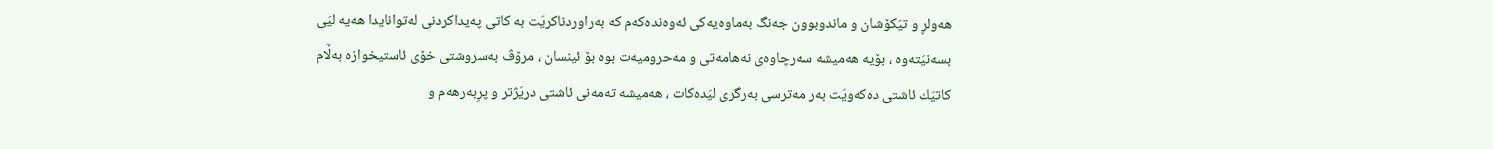هه‌ولڕ و تیَكۆشان و ماندوبوون جه‌نگ به‌ماوه‌یه‌كى ئه‌وه‌نده‌كه‌م كه‌ به‌راوردناكریَت به‌ كاتى په‌یداكردنى له‌توانایدا هه‌یه‌ لیَى بسه‌نیَته‌وه‌ ، بۆیه‌ هه‌میشه‌ سه‌رچاوه‌ى نه‌هامه‌تى و مه‌حرومیه‌ت بوه‌ بۆ ئینسان ، مرۆڤ به‌سروشتى خۆى ئاستیخوازه‌ به‌ڵام كاتیَك ئاشتى ده‌كه‌ویَت به‌ر مه‌ترسى به‌رگرى لیَده‌كات ، هه‌میشه‌ ته‌مه‌نى ئاشتى دریَژتر و پرِبه‌رهه‌م و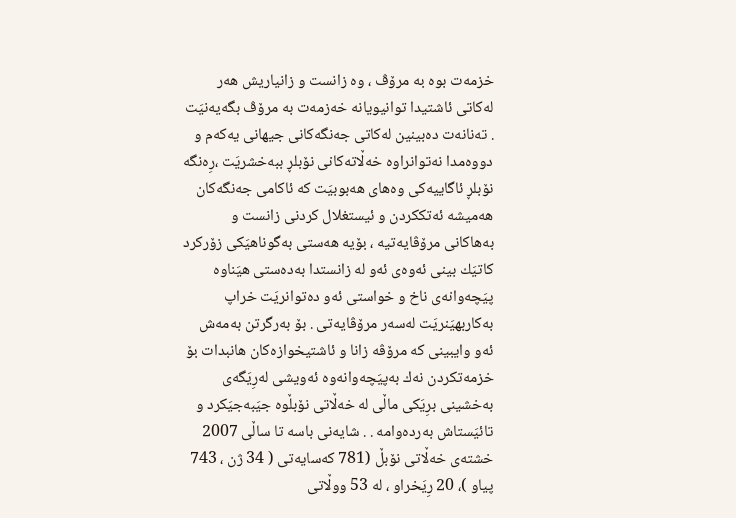خزمه‌ت بوه‌ به‌ مرۆڤ ، وه‌ زانست و زانیاریش هه‌ر له‌كاتى ئاشتیدا توانیویانه‌ خه‌زمه‌ت به‌ مرۆڤ بگه‌یه‌نیَت . ته‌نانه‌ت ده‌بینین له‌كاتى جه‌نگه‌كانى جیهانى یه‌كه‌م و دووه‌مدا نه‌توانراوه‌ خه‌ڵاته‌كانى نۆبلڕ ببه‌خشریَت ،رِه‌نگه‌ نۆبلڕ ئاگاییه‌كى وه‌هاى هه‌بوبیَت كه‌ ئاكامى جه‌نگه‌كان هه‌میشه‌ ئه‌تككردن و ئیستغلال كردنى زانست و به‌هاكانى مرۆڤایه‌تیه‌ ، بۆیه‌ هه‌ستى به‌گوناهیَكى زۆركرد كاتیَك بینى ئه‌وه‌ى ئه‌و له‌ زانستدا به‌ده‌ستى هیَناوه‌ پیَچه‌وانه‌ى ناخ و خواستى ئه‌و ده‌توانریَت خراپ به‌كاربهیَنریَت له‌سه‌ر مرۆڤایه‌تى . بۆ به‌رگرتن به‌مه‌ش ئه‌و وایبینى كه‌ مرۆڤه‌ زانا و ئاشتیخوازه‌كان هانبدات بۆ خزمه‌تكردن نه‌ك به‌پیَچه‌وانه‌وه‌ ئه‌ویشى له‌رِیَگه‌ى به‌خشینى برِیَكى ماڵى له‌ خه‌ڵاتى نۆبڵوه‌ جیَبه‌جیَكرد و تائیَستاش به‌رده‌وامه‌ . . شایه‌نى باسه‌ تا ساڵى 2007 خشته‌ى خه‌ڵاتى نۆبڵ (781 كه‌سایه‌تى ( 34 ژن ، 743 پیاو )، 20 رِیَخراو ، له‌ 53 ووڵاتى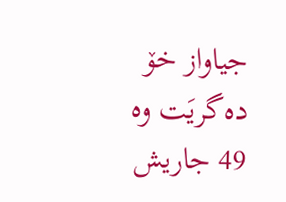جیاواز خۆ ده‌گریَت وه‌ 49 جاریش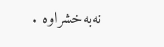نه‌به‌خشراوه‌ .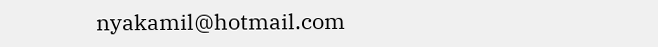nyakamil@hotmail.com